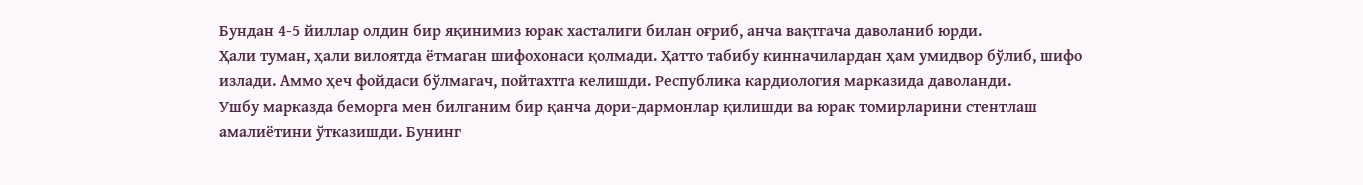Бундан 4-5 йиллар олдин бир яқинимиз юрак хасталиги билан оғриб, анча вақтгача даволаниб юрди.
Ҳали туман, ҳали вилоятда ётмаган шифохонаси қолмади. Ҳатто табибу кинначилардан ҳам умидвор бўлиб, шифо излади. Аммо ҳеч фойдаси бўлмагач, пойтахтга келишди. Республика кардиология марказида даволанди.
Ушбу марказда беморга мен билганим бир қанча дори-дармонлар қилишди ва юрак томирларини стентлаш амалиётини ўтказишди. Бунинг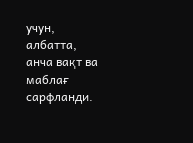учун, албатта, анча вақт ва маблағ сарфланди.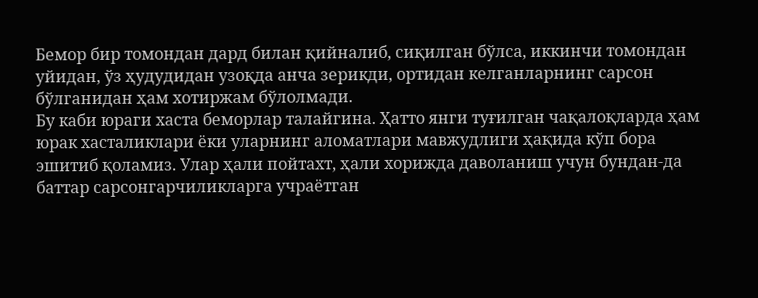Бемор бир томондан дард билан қийналиб, сиқилган бўлса, иккинчи томондан уйидан, ўз ҳудудидан узоқда анча зерикди, ортидан келганларнинг сарсон бўлганидан ҳам хотиржам бўлолмади.
Бу каби юраги хаста беморлар талайгина. Ҳатто янги туғилган чақалоқларда ҳам юрак хасталиклари ёки уларнинг аломатлари мавжудлиги ҳақида кўп бора эшитиб қоламиз. Улар ҳали пойтахт, ҳали хорижда даволаниш учун бундан-да баттар сарсонгарчиликларга учраётган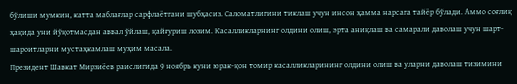бўлиши мумкин, катта маблағлар сарфлаётгани шубҳасиз. Саломатлигини тиклаш учун инсон ҳамма нарсага тайёр бўлади. Аммо соғлиқ ҳақида уни йўқотмасдан аввал ўйлаш, қайғуриш лозим. Касалликларнинг олдини олиш, эрта аниқлаш ва самарали даволаш учун шарт-шароитларни мустаҳкамлаш муҳим масала.
Президент Шавкат Мирзиёев раислигида 9 ноябрь куни юрак-қон томир касалликларининг олдини олиш ва уларни даволаш тизимини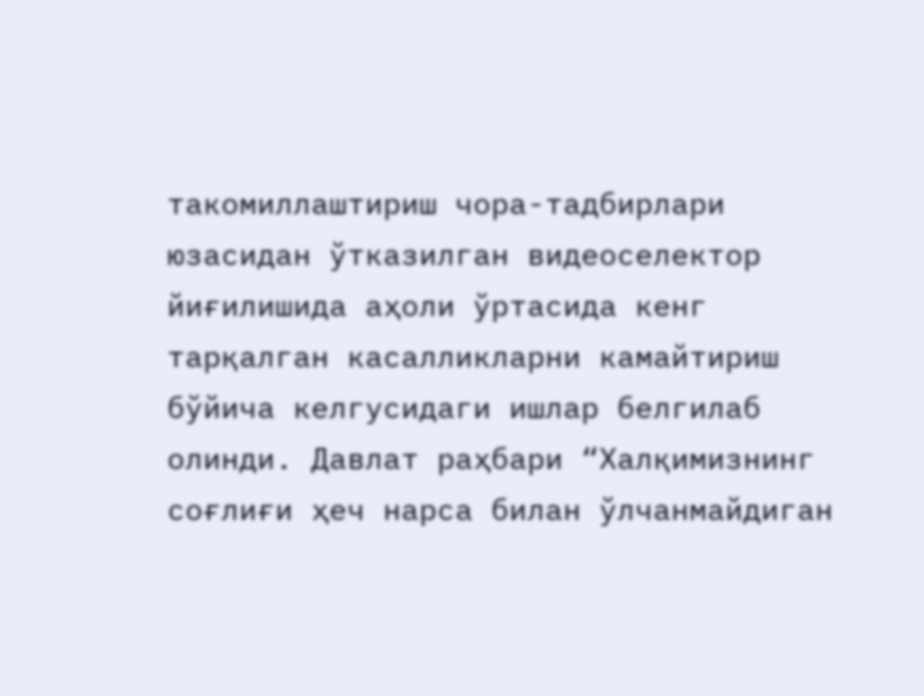такомиллаштириш чора-тадбирлари юзасидан ўтказилган видеоселектор йиғилишида аҳоли ўртасида кенг тарқалган касалликларни камайтириш бўйича келгусидаги ишлар белгилаб олинди. Давлат раҳбари “Халқимизнинг соғлиғи ҳеч нарса билан ўлчанмайдиган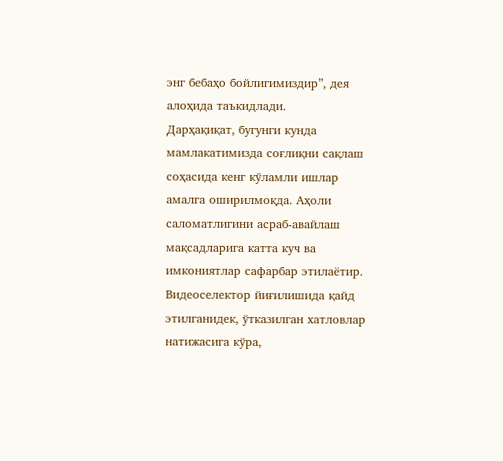энг бебаҳо бойлигимиздир”, дея алоҳида таъкидлади.
Дарҳақиқат, бугунги кунда мамлакатимизда соғлиқни сақлаш соҳасида кенг кўламли ишлар амалга оширилмоқда. Аҳоли саломатлигини асраб-авайлаш мақсадларига катта куч ва имкониятлар сафарбар этилаётир.
Видеоселектор йиғилишида қайд этилганидек, ўтказилган хатловлар натижасига кўра,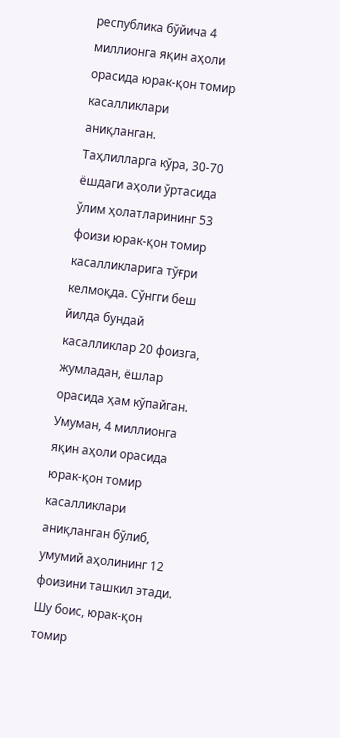республика бўйича 4 миллионга яқин аҳоли орасида юрак-қон томир касалликлари аниқланган. Таҳлилларга кўра, 30-70 ёшдаги аҳоли ўртасида ўлим ҳолатларининг 53 фоизи юрак-қон томир касалликларига тўғри келмоқда. Сўнгги беш йилда бундай касалликлар 20 фоизга, жумладан, ёшлар орасида ҳам кўпайган. Умуман, 4 миллионга яқин аҳоли орасида юрак-қон томир касалликлари аниқланган бўлиб, умумий аҳолининг 12 фоизини ташкил этади.
Шу боис, юрак-қон томир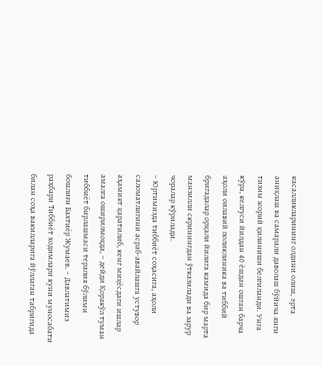касалликларининг олдини олиш, эрта аниқлаш ва самарали даволаш бўйича янги тизим жорий қилиниши белгиланди. Унга кўра, келгуси йилдан 40 ёшдан ошган барча аҳоли оилавий поликлиника ва тиббий бригадалар орқали йилига камида бир марта манзилли скринингдан ўтказилади ва зарур чоралар кўрилади.
– Юртимизда тиббиёт соҳасига, аҳоли саломатлигини асраб-авайлашга устувор аҳамият қаратилиб, кенг миқёсдаги ишлар амалга оширилмоқда, – дейди Қоракўл туман тиббиёт бирлашмаси терапия бўлими бошлиғи Бахтиёр Жумаев. – Давлатимиз раҳбари Тиббиёт ходимлари куни муносабати билан соҳа вакилларига йўллаган табригида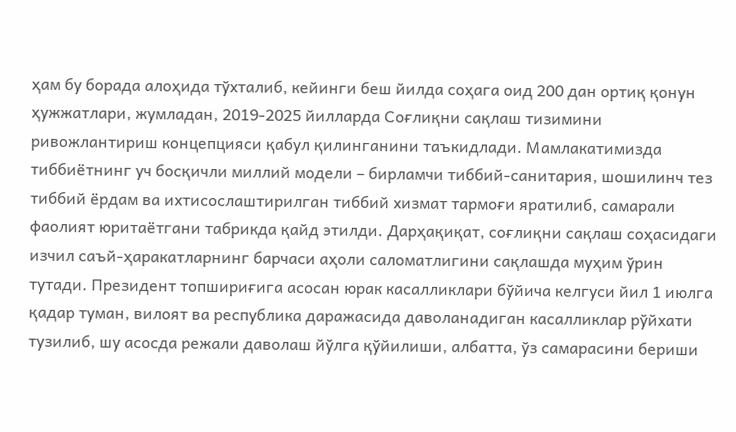ҳам бу борада алоҳида тўхталиб, кейинги беш йилда соҳага оид 200 дан ортиқ қонун ҳужжатлари, жумладан, 2019-2025 йилларда Соғлиқни сақлаш тизимини ривожлантириш концепцияси қабул қилинганини таъкидлади. Мамлакатимизда тиббиётнинг уч босқичли миллий модели – бирламчи тиббий-санитария, шошилинч тез тиббий ёрдам ва ихтисослаштирилган тиббий хизмат тармоғи яратилиб, самарали фаолият юритаётгани табрикда қайд этилди. Дарҳақиқат, соғлиқни сақлаш соҳасидаги изчил саъй-ҳаракатларнинг барчаси аҳоли саломатлигини сақлашда муҳим ўрин тутади. Президент топшириғига асосан юрак касалликлари бўйича келгуси йил 1 июлга қадар туман, вилоят ва республика даражасида даволанадиган касалликлар рўйхати тузилиб, шу асосда режали даволаш йўлга қўйилиши, албатта, ўз самарасини бериши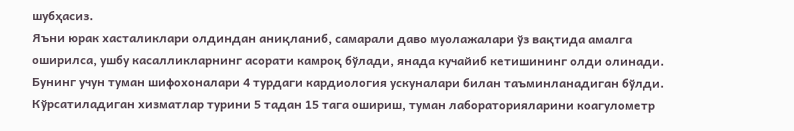шубҳасиз.
Яъни юрак хасталиклари олдиндан аниқланиб, самарали даво муолажалари ўз вақтида амалга оширилса, ушбу касалликларнинг асорати камроқ бўлади, янада кучайиб кетишининг олди олинади. Бунинг учун туман шифохоналари 4 турдаги кардиология ускуналари билан таъминланадиган бўлди. Кўрсатиладиган хизматлар турини 5 тадан 15 тага ошириш, туман лабораторияларини коагулометр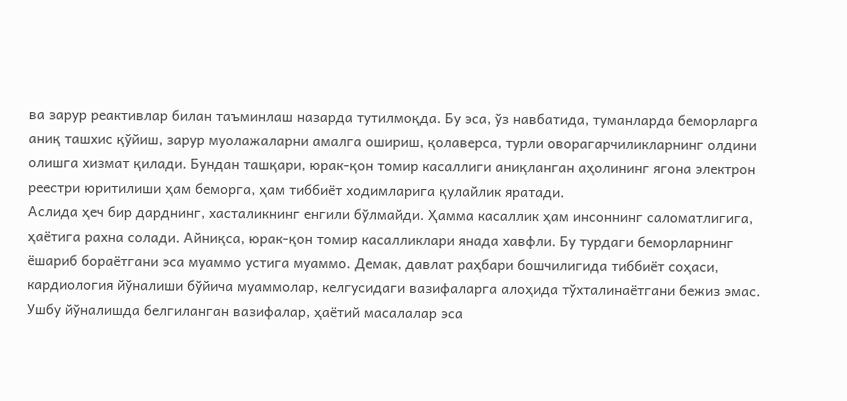ва зарур реактивлар билан таъминлаш назарда тутилмоқда. Бу эса, ўз навбатида, туманларда беморларга аниқ ташхис қўйиш, зарур муолажаларни амалга ошириш, қолаверса, турли оворагарчиликларнинг олдини олишга хизмат қилади. Бундан ташқари, юрак-қон томир касаллиги аниқланган аҳолининг ягона электрон реестри юритилиши ҳам беморга, ҳам тиббиёт ходимларига қулайлик яратади.
Аслида ҳеч бир дарднинг, хасталикнинг енгили бўлмайди. Ҳамма касаллик ҳам инсоннинг саломатлигига, ҳаётига рахна солади. Айниқса, юрак-қон томир касалликлари янада хавфли. Бу турдаги беморларнинг ёшариб бораётгани эса муаммо устига муаммо. Демак, давлат раҳбари бошчилигида тиббиёт соҳаси, кардиология йўналиши бўйича муаммолар, келгусидаги вазифаларга алоҳида тўхталинаётгани бежиз эмас. Ушбу йўналишда белгиланган вазифалар, ҳаётий масалалар эса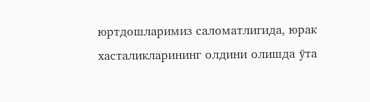юртдошларимиз саломатлигида, юрак хасталикларининг олдини олишда ўта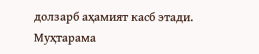долзарб аҳамият касб этади.
Муҳтарама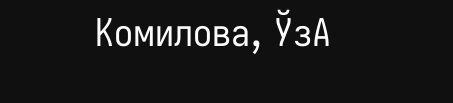Комилова, ЎзА